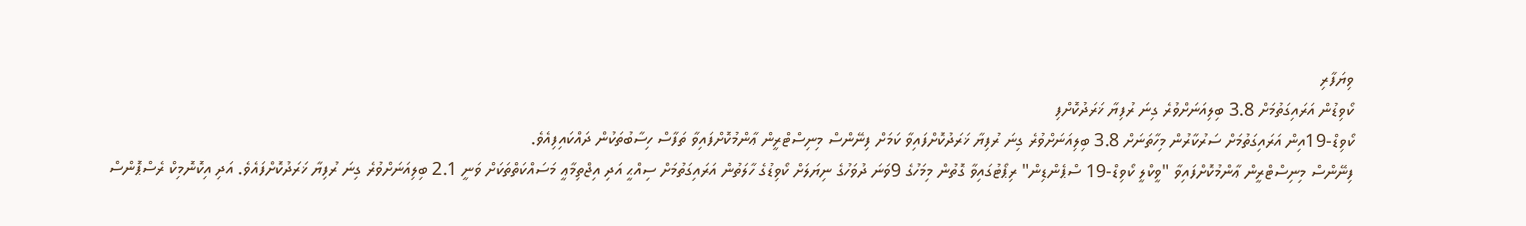ވިޔަފާރި
ކޯވިޑުން އަރައިގަތުމަށް 3.8 ބިލިއަނަށްވުރެ ގިނަ ރުފިޔާ ޚަރަދުކޮށްފި
ކޯވިޑް-19އިން އަރައިގަތުމަށް ސަރުކާރުން މިހާތަނަށް 3.8 ބިލިއަނަށްވުރެ ގިނަ ރުފިޔާ ޚަރަދުކޮށްފައިވާ ކަމަށް ފިނޭންސް މިނިސްޓްރީން ޢާންމުކޮށްފައިވާ ތަފާސް ހިސާބުތަކުން ދައްކައިފިއެވެ.
ފިނޭންސް މިނިސްޓްރީން ޢާންމުކޮށްފައިވާ "ވީކްލީ ކޯވިޑް-19 ސްޕެންޑިން" ރިޕޯޓުގައިވާ ގޮތުން މިމަހުގެ 9ވަނަ ދުވަހުގެ ނިޔަލަށް ކޯވިޑުގެ ހާލަތުން އަރައިގަތުމަށް ސިއްޙީ އަދި އިޖްތިމާޢީ މަސައްކަތްތަކަށް ވަނީ 2.1 ބިލިއަނަށްވުރެ ގިނަ ރުފިޔާ ޚަރަދުކޮށްފައެވެ. އަދި އިކޮނޮމިކް ރެސްޕޮންސް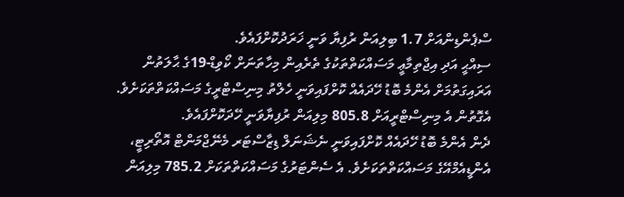ސްޕެންޑިންއަށް 1.7 ބިލިއަން ރުފިޔާ ވަނީ ޚަރަދުކޮށްފައެވެ.
ސިއްޙީ އަދި އިޖްތިމާޢީ މަސައްކަތްތަކުގެ ތެރެއިން މިހާތަނަށް ކޯވިޑް-19ގެ ޙާލަތުން އަރައިގަތުމަށް އެންމެ ބޮޑު ހޭދައެއް ކޮށްފައިވަނީ ހެލްތު މިނިސްޓްރީގެ މަސައްކަތްތަކަށެވެ. އެގޮތުން އެ މިނިސްޓްރީއަށް 805.8 މިލިއަން ރުފިޔާވަނީ ހޭދަކޮށްފައެވެ.
ދެން އެންމެ ބޮޑު ހޭދައެއް ކޮށްފައިވަނީ ނެޝަނަލް ޑިޒާސްޓަރ މެނޭޖްމަންޓް އޮތޯރިޓީ، އެންޑީއެމްއޭގެ މަސައްކަތްތަކަށެވެ. އެ ސެންޓަރުގެ މަސައްކަތްތަކަށް 785.2 މިލިއަން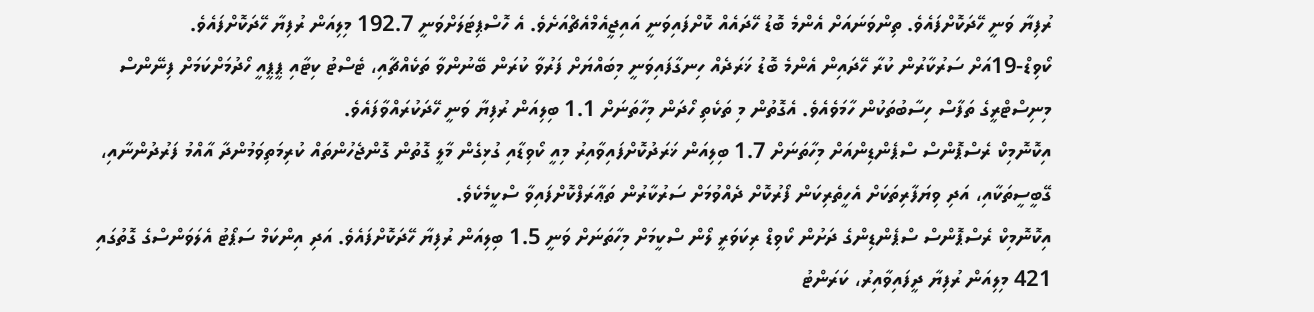ރުފިޔާ ވަނީ ހޭދަކޮށްފައެވެ. ތިންވަނައަށް އެންމެ ބޮޑު ހޭދައެއް ކޮށްފައިވަނީ އައިޖީއެމްއެޗްއަށެވެ. އެ ހޮސްޕިޓަލަށްވަނީ 192.7 މިލިއަން ރުފިޔާ ހޭދަކޮށްފައެވެ.
ކޯވިޑް-19އަށް ސަރުކާރުން ކުރާ ހޭދައިން އެންމެ ބޮޑު ޚަރަދެއް ހިނގާފައިވަނީ މިބައްޔަށް ފަރުވާ ކުރަން ބޭނުންވާ ތަކެއްޗާއި، ޓެސްޓު ކިޓާއި ޕީޕީއީ ހޯދުމަށްކަމަށް ފިނޭންސް މިނިސްޓްރީގެ ތަފާސް ހިސާބުތަކުން ހާމަވެއެވެ. އެގޮތުން މި ތަކެތި ހޯދަން މިހާތަނަށް 1.1 ބިލިއަން ރުފިޔާ ވަނީ ހޭދަކުރައްވާފައެވެ.
އިކޮނޮމިކް ރެސްޕޮންސް ސްޕެންޑިންއަށް މިހާތަނަށް 1.7 ބިލިއަން ޚަރަދުކޮށްފައިވާއިރު މިއީ ކޯވިޑާއި ގުޅިގެން މާލީ ގޮތުން ގޮންޖެހުންތައް ކުރިމަތިވަމުންދާ އާއްމު ފަރުދުންނާއި، ގޭބީސީތަކާއި، އަދި ވިޔަފާރިތަކަށް އެހީތެރިކަން ފޯރުކޮށް ދެއްވުމަށް ސަރުކާރުން ތަޢާރަފްކޮށްފައިވާ ސްކީމެކެވެ.
އިކޮނޮމިކް ރެސްޕޮންސް ސްޕެންޑިންގެ ދަށުން ކޯވިޑް ރިކަވަރީ ލޯން ސްކީމަށް މިހާތަނަށް ވަނީ 1.5 ބިލިއަން ރުފިޔާ ހޭދަކޮށްފައެވެ. އަދި އިންކަމް ސަޕޯޓު އެލަވަންސްގެ ގޮތުގައި 421 މިލިއަން ރުފިޔާ ދީފައިވާއިރު، ކަރަންޓު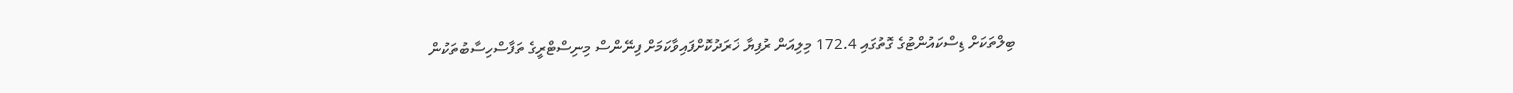ބިލްތަކަށް ޑިސްކައުންޓުގެ ގޮތުގައި 172.4 މިލިއަން ރުފިޔާ ޚަރަދުކޮށްފައިވާކަމަށް ފިނޭންސް މިނިސްޓްރީގެ ތަފާސްހިސާބުތަކުން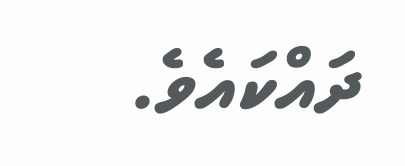ދައްކައެވެ.